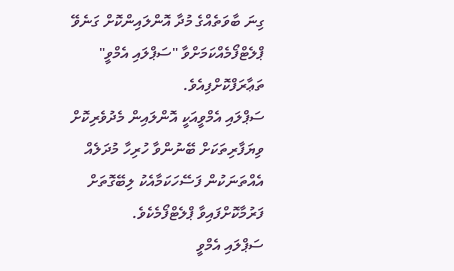ގިނަ ބާވަތެއްގެ މުދާ އޮންލައިންކޮށް ގަނެވޭ ޕްލެޓްފޯމެއްކަމަށްވާ "ސަޕްލައި އެމްވީ" ތަޢާރަފްކޮށްފިއެވެ.
ސަޕްލައި އެމްވީއަކީ އޮންލައިން މެދުވެރިކޮށް ވިޔަފާރިތަކަށް ބޭނުންވާ ހުރިހާ މުދަލެއް އެއްތަނަކުން ފަސޭހަކަމާއެކު ލިބޭގޮތަށް ފަރުމާކޮށްފައިވާ ޕްލެޓްފޯމެކެވެ.
ސަޕްލައި އެމްވީ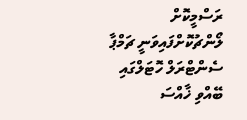ރަސްމީކޮށް ލޯންޗުކޮށްފައިވަނީ ޗަމްޕާ ސެންޓްރަލް ހޮޓަލްގައި ބޭއްވި ޚާއްސަ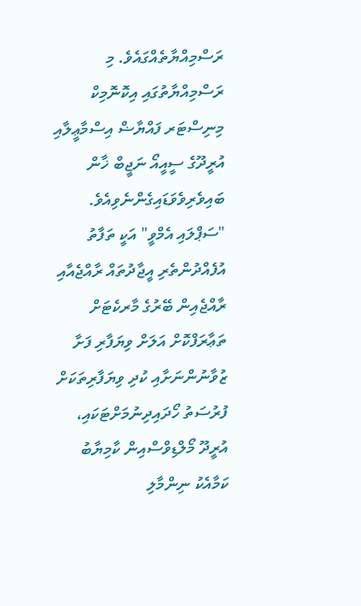ރަސްމިއްޔާތެއްގައެވެ. މި ރަސްމިއްޔާތުގައި އިކޮނޮމިކް މިނިސްޓަރ ފައްޔާޟް އިސްމާޢީލާއި އުރީދޫގެ ސީއީއޯ ނަޖީބް ޚާން ބައިވެރިވެވަޑައިގެންނެވިއެވެ.
"ސަޕްލައި އެމްވީ" އަކީ ތަފާތު އުފެއްދުންތެރި އީޖާދުތައް ރާއްޖެއާއި ރާއްޖެއިން ބޭރުގެ މާރކެޓަށް ތަޢާރަފްކޮށް އަލަށް ވިޔަފާރި ފަށާ ޒުވާނުންނަށާއި ކުދި ވިޔަފާރިތަކަށް ފުރުސަތު ހޯދައިދިނުމަށްޓަކައި، އުރީދޫ މޯލްޑިވްސްއިން ކާމިޔާބު ކަމާއެކު ނިންމާލި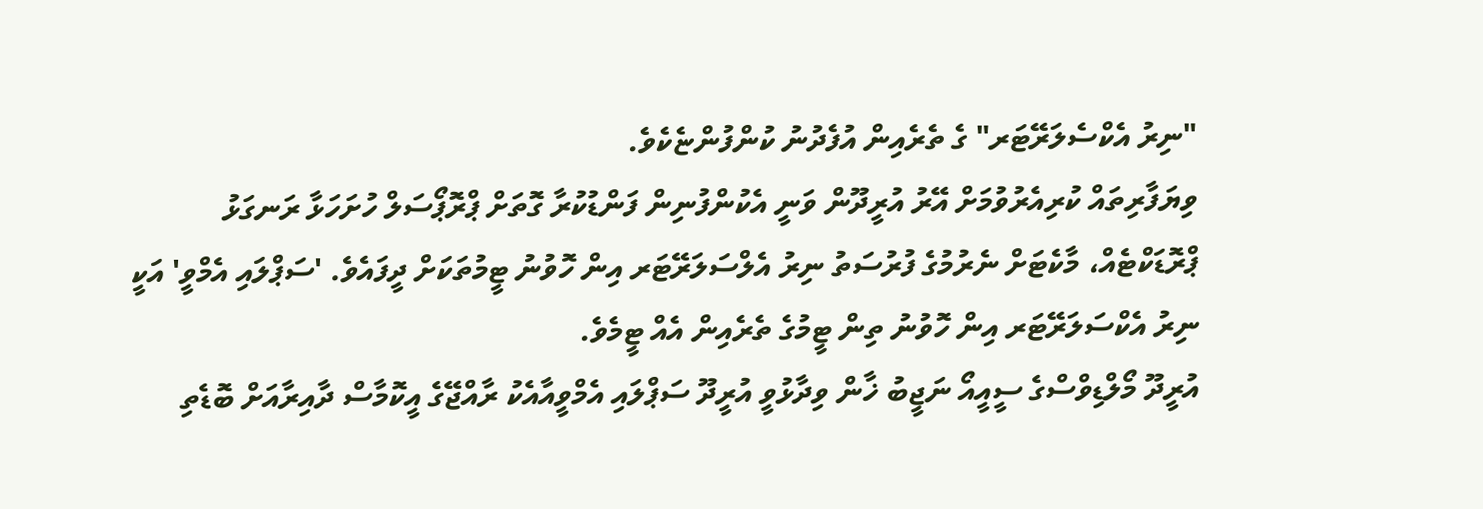"ނިރު އެކްސެލަރޭޓަރ" ގެ ތެރެއިން އުފެދުނު ކުންފުންޏެކެވެ.
ވިޔަފާރިތައް ކުރިއެރުވުމަށް އޭރު އުރީދޫން ވަނީ އެކުންފުނިން ފަންޑުކުރާ ގޮތަށް ޕްރޮޕޯސަލް ހުށަހަޅާ ރަނގަޅު ޕްރޮޑަކްޓެއް، މާކެޓަށް ނެރުމުގެ ފުރުސަތު ނިރު އެލްސަލަރޭޓަރ އިން ހޮވުނު ޓީމުތަކަށް ދީފައެވެ. 'ސަޕްލައި އެމްވީ' އަކީ ނިރު އެކްސަލަރޭޓަރ އިން ހޮވުނު ތިން ޓީމުގެ ތެރެއިން އެއް ޓީމެވެ.
އުރީދޫ މޯލްޑިވްސްގެ ސީއީއޯ ނަޖީބު ޚާން ވިދާޅުވީ އުރީދޫ ސަޕްލައި އެމްވީއާއެކު ރާއްޖޭގެ އީކޮމާސް ދާއިރާއަށް ބޮޑެތި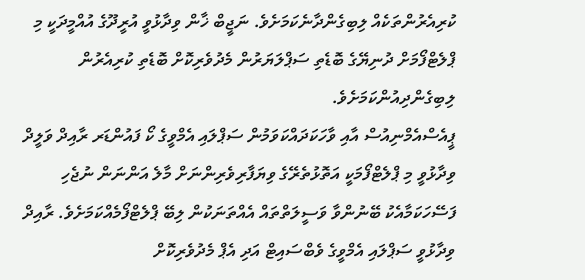ކުރިއެރުންތަކެއް ލިބިގެންދާނެކަމަށެވެ. ނަޖީބް ޚާން ވިދާޅުވީ އުރީދޫގެ އުއްމީދަކީ މި ޕްލެޓްފޯމަށް ދުނިޔޭގެ ބޮޑެތި ސަޕްލަޔަރުން މެދުވެރިކޮށް ބޮޑެތި ކުރިއެރުން ލިބިގެންދިއުންކަމަށެވެ.
ޕީއެސްއެމްނިއުސް އާއި ވާހަކަދައްކަވަމުން ސަޕްލައި އެމްވީގެ ކޯ ފައުންޑަރ ރާއިދް ވަލީދް ވިދާޅުވީ މި ޕްލެޓްފޯމަކީ އަތޮޅުތެރޭގެ ވިޔަފާރިވެރިންނަށް މާލެ އަންނަން ނުޖެހި ފަސޭހަކަމާއެކު ބޭނުންވާ ވަސީލަތްތައް އެއްތަނަކުން ލިބޭ ޕްލެޓްފޯމެއްކަމަށެވެ. ރާއިދް ވިދާޅުވީ ސަޕްލައި އެމްވީގެ ވެބްސައިޓް އަދި އެޕް މެދުވެރިކޮށް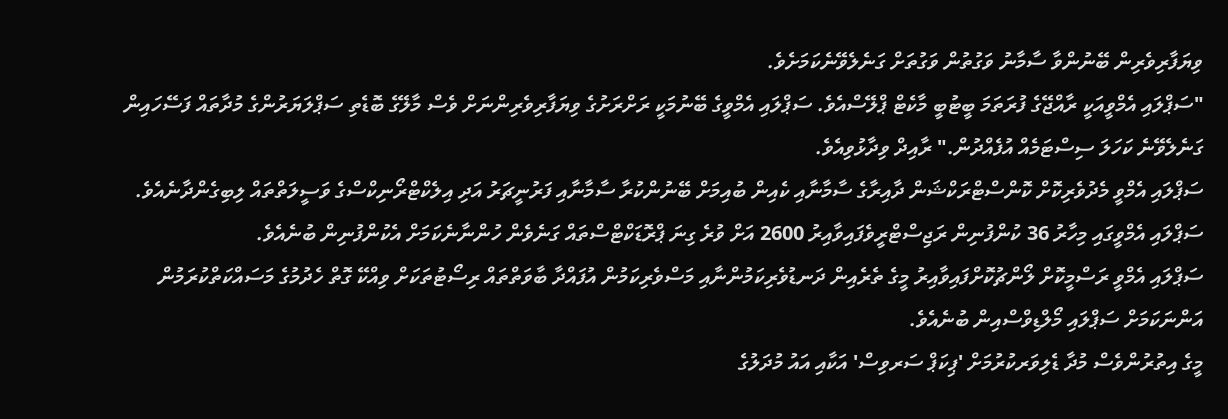ވިޔަފާރިވެރިން ބޭނުންވާ ސާމާނު ވަގުތުން ވަގުތަށް ގަނެލެވޭނެކަމަށެވެ.
"ސަޕްލައި އެމްވީއަކީ ރާއްޖޭގެ ފުރަތަމަ ބީޓުބީ މާކެޓް ޕްލޭސްއެވެ. ސަޕްލައި އެމްވީގެ ބޭނުމަކީ ރަށްރަށުގެ ވިޔަފާރިވެރިންނަށް ވެސް މާލޭގެ ބޮޑެތި ސަޕްލަޔަރުންގެ މުދާތައް ފަސޭހައިން ގަނެލެވޭނެ ކަހަލަ ސިސްޓަމެއް އުފެއްދުން." ރާއިދް ވިދާޅުވިއެވެ.
ސަޕްލައި އެމްވީ މެދުވެރިކޮށް ކޮންސްޓްރަކްޝަން ދާއިރާގެ ސާމާނާއި ކެއިން ބުއިމަށް ބޭނުންކުރާ ސާމާނާއި ފަރުނީޗަރު އަދި އިލެކްޓްރޯނިކްސްގެ ވަސީލަތްތައް ލިބިގެންދާނެއެވެ. ސަޕްލައި އެމްވީގައި މިހާރު 36 ކުންފުނިން ރަޖިސްޓްރީވެފައިވާއިރު 2600 އަށް ވުރެ ގިނަ ޕްރޮޑަކްޓްސްތައް ގަނެވެން ހުންނާނެކަމަށް އެކުންފުނިން ބުނެއެވެ.
ސަޕްލައި އެމްވީ ރަސްމީކޮށް ލޯންޗުކޮށްފައިވާއިރު މީގެ ތެރެއިން ދަނޑުވެރިކަމުންނާއި މަސްވެރިކަމުން އުފައްދާ ބާވަތްތައް ރިސޯޓުތަކަށް ވިއްކޭ ގޮތް ހެދުމުގެ މަސައްކަތްކުރަމުން އަންނަކަމަށް ސަޕްލައި މޯލްޑިވްސްއިން ބުނެއެވެ.
މީގެ އިތުރުންވެސް މުދާ ޑެލިވަރކުރުމަށް 'ޕިކަޕް ސަރވިސް' އަކާއި އައު މުދަލުގެ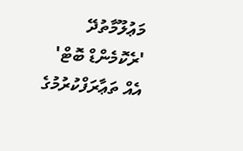މަޢުލޫމާތުދޭ 'ރެކޮމެންޑް ބޮޓް' އެއް ތަޢާރަފްކުރުމުގެ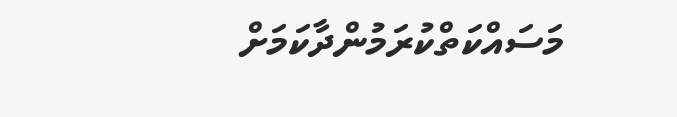މަސައްކަތްކުރަމުންދާކަމަށް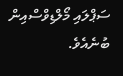ސަޕްލައި މޯލްޑިވްސްއިން ބުނެއެވެ.